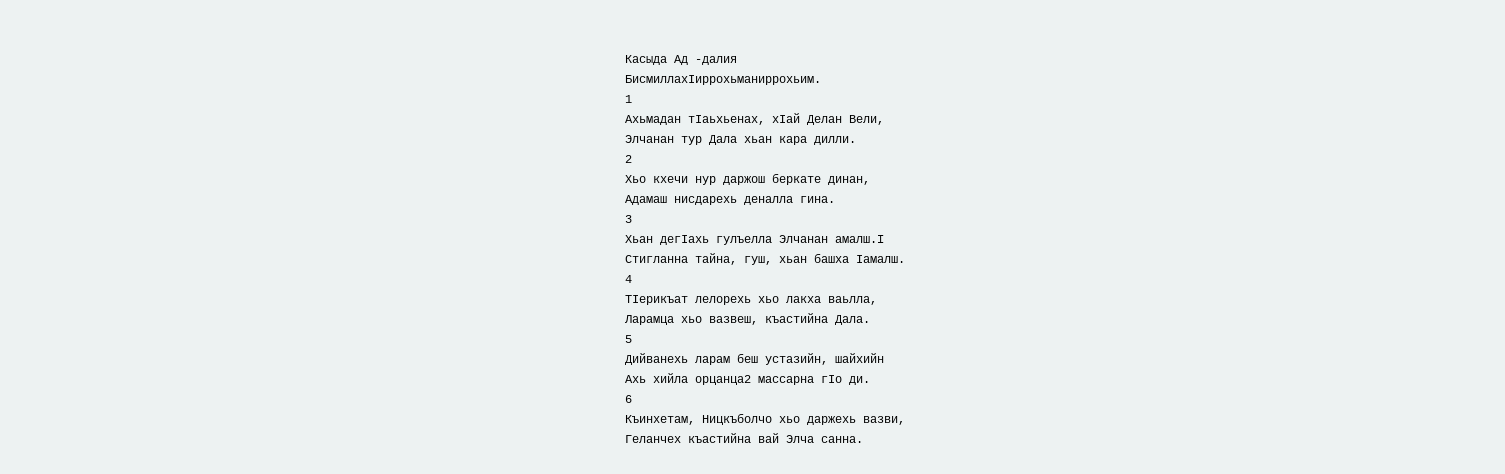Касыда Ад -далия
БисмиллахIиррохьманиррохьим.
1
Ахьмадан тIаьхьенах, хIай Делан Вели,
Элчанан тур Дала хьан кара дилли.
2
Хьо кхечи нур даржош беркате динан,
Адамаш нисдарехь деналла гина.
3
Хьан дегIахь гулъелла Элчанан амалш.I
Стигланна тайна, гуш, хьан башха Iамалш.
4
ТIерикъат лелорехь хьо лакха ваьлла,
Ларамца хьо вазвеш, къастийна Дала.
5
Дийванехь ларам беш устазийн, шайхийн
Ахь хийла орцанца2 массарна гIо ди.
6
Къинхетам, Ницкъболчо хьо даржехь вазви,
Геланчех къастийна вай Элча санна.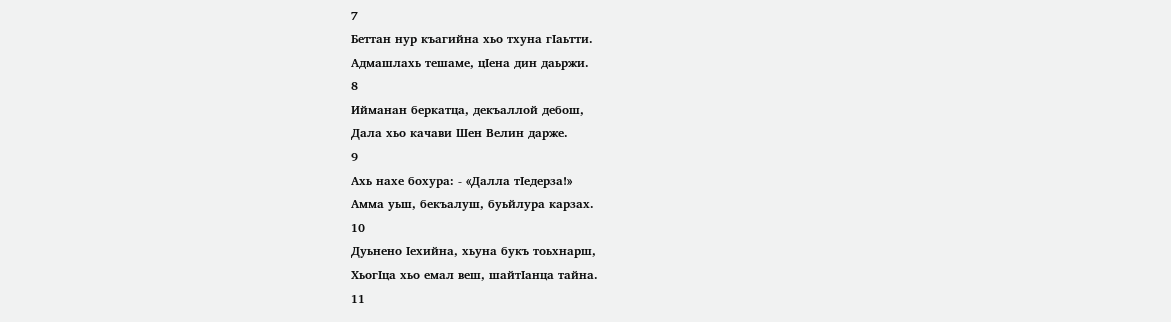7
Беттан нур къагийна хьо тхуна гIаьтти.
Адмашлахь тешаме, цIена дин даьржи.
8
Ийманан беркатца, декъаллой дебош,
Дала хьо качави Шен Велин дарже.
9
Ахь нахе бохура: - «Далла тIедерза!»
Амма уьш, бекъалуш, буьйлура карзах.
10
Дуьнено Iехийна, хьуна букъ тоьхнарш,
ХьогIца хьо емал веш, шайтIанца тайна.
11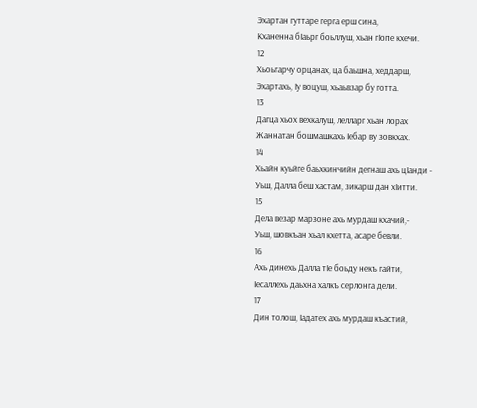Эхартан гуттаре герга ерш сина,
Кханенна бIаьрг боьллуш, хьан гIопе кхечи.
12
Хьоьгарчу орцанах, ца баьшна, хеддарш,
Эхартахь, Iу воцуш, хьаьвзар бу готта.
13
Дагца хьох вехкалуш, лелларг хьан лорах
Жаннатан бошмашкахь Iебар ву зовкхах.
14
Хьайн куьйге баьхкинчийн дегнаш ахь цIанди -
Уьш, Далла беш хастам, зикарш дан хIитти.
15
Дела везар марзоне ахь мурдаш кхачий,-
Уьш, шовкъан хьал кхетта, асаре бевли.
16
Ахь динехь Далла тIе боьду некъ гайти,
Iесаллехь даьхна халкъ серлонга дели.
17
Дин толош, Iадатех ахь мурдаш къастий,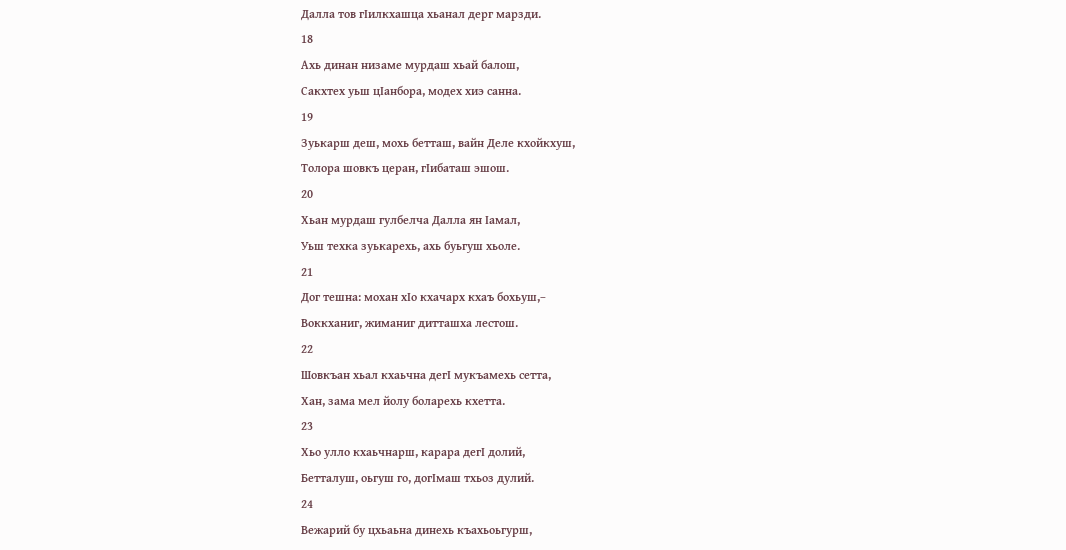Далла тов гIилкхашца хьанал дерг марзди.
18
Ахь динан низаме мурдаш хьай балош,
Сакхтех уьш цIанбора, модех хиэ санна.
19
Зуькарш деш, мохь бетташ, вайн Деле кхойкхуш,
Толора шовкъ церан, гIибаташ эшош.
20
Хьан мурдаш гулбелча Далла ян Iамал,
Уьш техка зуькарехь, ахь буьгуш хьоле.
21
Дог тешна: мохан хIо кхачарх кхаъ бохьуш,–
Воккханиг, жиманиг дитташха лестош.
22
Шовкъан хьал кхаьчна дегI мукъамехь сетта,
Хан, зама мел йолу боларехь кхетта.
23
Хьо улло кхаьчнарш, карара дегI долий,
Бетталуш, оьгуш го, догIмаш тхьоз дулий.
24
Вежарий бу цхьаьна динехь къахьоьгурш,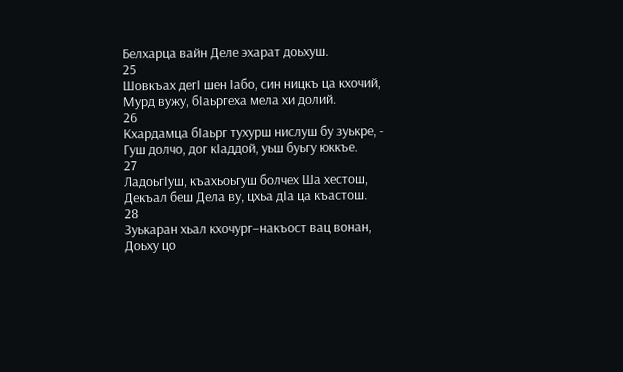Белхарца вайн Деле эхарат доьхуш.
25
Шовкъах дегI шен Iабо, син ницкъ ца кхочий,
Мурд вужу, бIаьргеха мела хи долий.
26
Кхардамца бIаьрг тухурш нислуш бу зуькре, -
Гуш долчо, дог кIаддой, уьш буьгу юккъе.
27
ЛадоьгIуш, къахьоьгуш болчех Ша хестош,
Декъал беш Дела ву, цхьа дIа ца къастош.
28
Зуькаран хьал кхочург–накъост вац вонан,
Доьху цо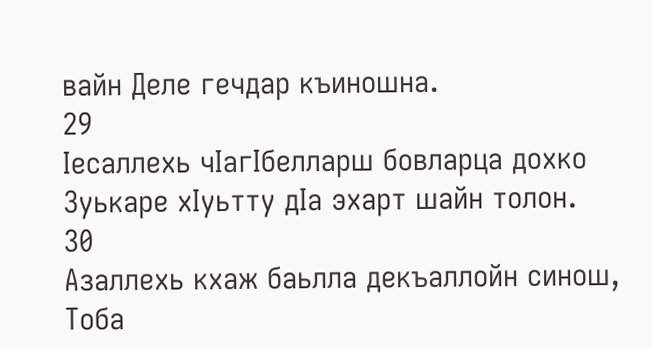вайн Деле гечдар къиношна.
29
Iесаллехь чIагIбелларш бовларца дохко
Зуькаре хIуьтту дIа эхарт шайн толон.
30
Азаллехь кхаж баьлла декъаллойн синош,
Тоба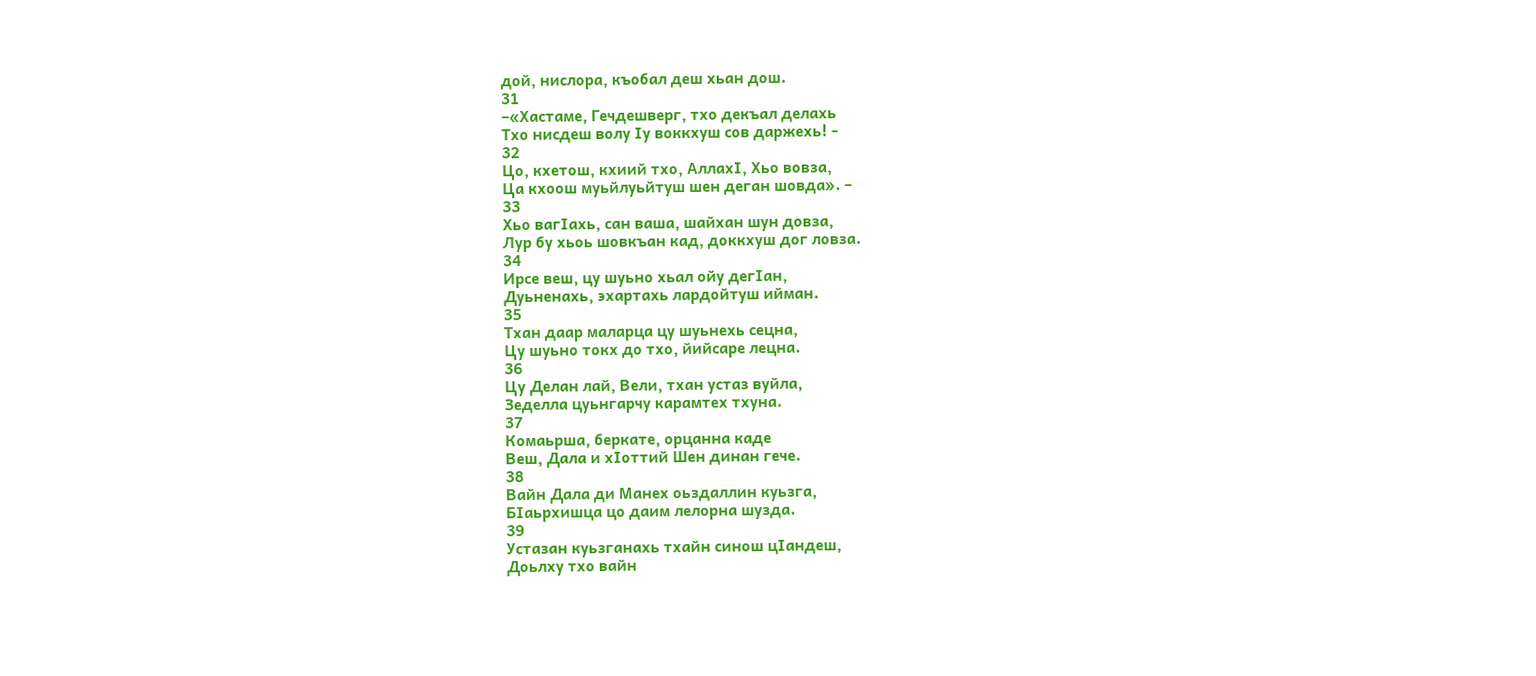дой, нислора, къобал деш хьан дош.
31
–«Хастаме, Гечдешверг, тхо декъал делахь
Тхо нисдеш волу Iу воккхуш сов даржехь! -
32
Цо, кхетош, кхиий тхо, АллахI, Хьо вовза,
Ца кхоош муьйлуьйтуш шен деган шовда». –
33
Хьо вагIахь, сан ваша, шайхан шун довза,
Лур бу хьоь шовкъан кад, доккхуш дог ловза.
34
Ирсе веш, цу шуьно хьал ойу дегIан,
Дуьненахь, эхартахь лардойтуш ийман.
35
Тхан даар маларца цу шуьнехь сецна,
Цу шуьно токх до тхо, йийсаре лецна.
36
Цу Делан лай, Вели, тхан устаз вуйла,
Зеделла цуьнгарчу карамтех тхуна.
37
Комаьрша, беркате, орцанна каде
Веш, Дала и хIоттий Шен динан гече.
38
Вайн Дала ди Манех оьздаллин куьзга,
БIаьрхишца цо даим лелорна шузда.
39
Устазан куьзганахь тхайн синош цIандеш,
Доьлху тхо вайн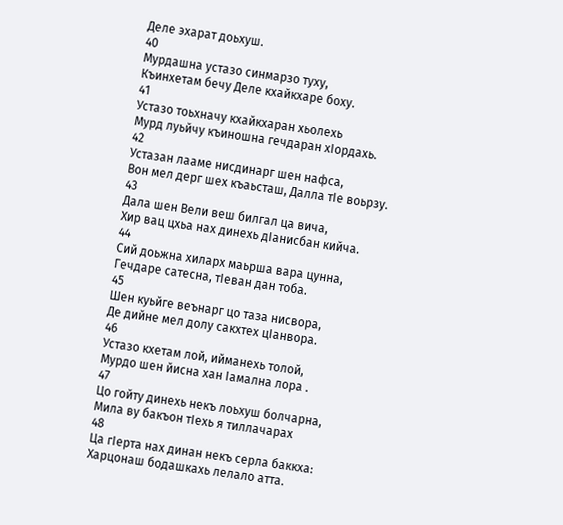Деле эхарат доьхуш.
40
Мурдашна устазо синмарзо туху,
Къинхетам бечу Деле кхайкхаре боху.
41
Устазо тоьхначу кхайкхаран хьолехь
Мурд луьйчу къиношна гечдаран хIордахь.
42
Устазан лааме нисдинарг шен нафса,
Вон мел дерг шех къаьсташ, Далла тIе воьрзу.
43
Дала шен Вели веш билгал ца вича,
Хир вац цхьа нах динехь дIанисбан кийча.
44
Сий доьжна хиларх маьрша вара цунна,
Гечдаре сатесна, тIеван дан тоба.
45
Шен куьйге веънарг цо таза нисвора,
Де дийне мел долу сакхтех цIанвора.
46
Устазо кхетам лой, ийманехь толой,
Мурдо шен йисна хан Iамална лора .
47
Цо гойту динехь некъ лоьхуш болчарна,
Мила ву бакъон тIехь я тиллачарах
48
Ца гIерта нах динан некъ серла баккха:
Харцонаш бодашкахь лелало атта.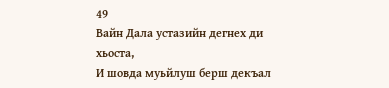49
Вайн Дала устазийн дегнех ди хьоста,
И шовда муьйлуш берш декъал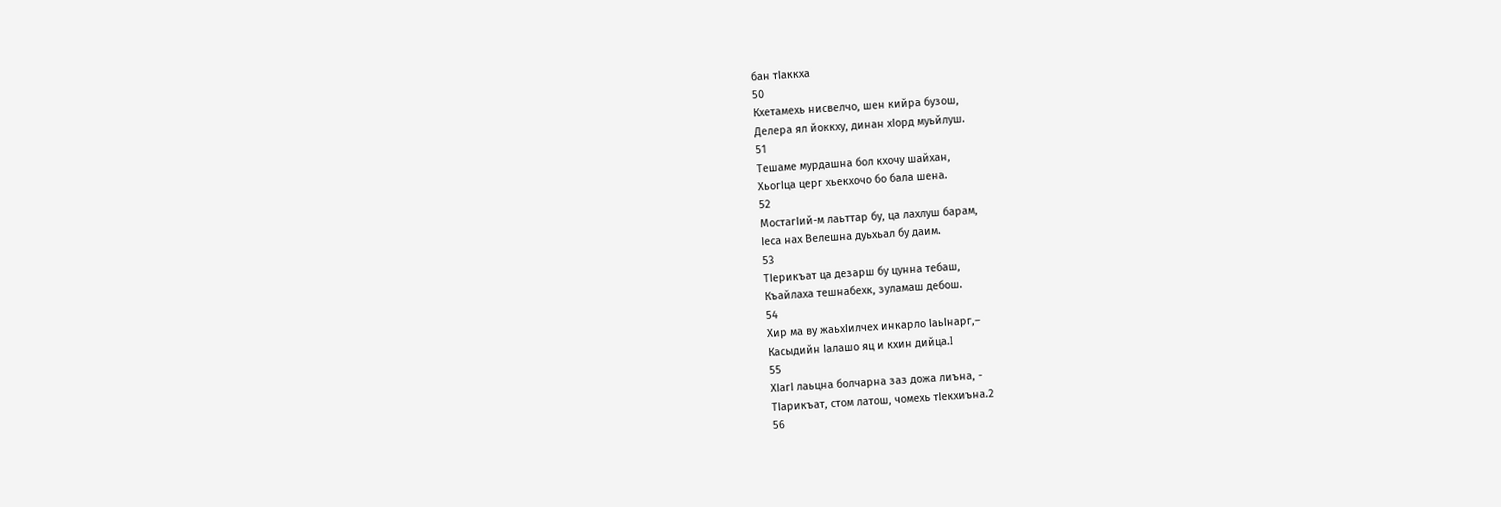бан тIаккха
50
Кхетамехь нисвелчо, шен кийра бузош,
Делера ял йоккху, динан хIорд муьйлуш.
51
Тешаме мурдашна бол кхочу шайхан,
ХьогIца церг хьекхочо бо бала шена.
52
МостагIий-м лаьттар бу, ца лахлуш барам,
Iеса нах Велешна дуьхьал бу даим.
53
ТIерикъат ца дезарш бу цунна тебаш,
Къайлаха тешнабехк, зуламаш дебош.
54
Хир ма ву жаьхIилчех инкарло IаьIнарг,–
Касыдийн Iалашо яц и кхин дийца.I
55
ХIагI лаьцна болчарна заз дожа лиъна, -
ТIарикъат, стом латош, чомехь тIекхиъна.2
56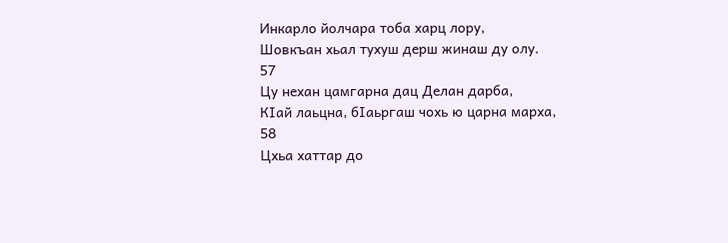Инкарло йолчара тоба харц лору,
Шовкъан хьал тухуш дерш жинаш ду олу.
57
Цу нехан цамгарна дац Делан дарба,
КIай лаьцна, бIаьргаш чохь ю царна марха,
58
Цхьа хаттар до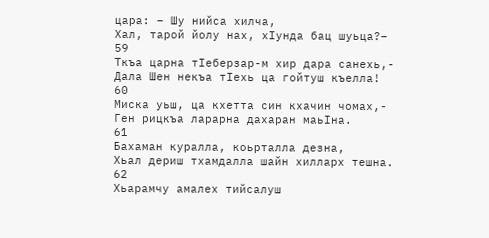цара: – Шу нийса хилча,
Хал, тарой йолу нах, хIунда бац шуьца?–
59
Ткъа царна тIеберзар-м хир дара санехь,-
Дала Шен некъа тIехь ца гойтуш къелла!
60
Миска уьш, ца кхетта син кхачин чомах,-
Ген рицкъа ларарна дахаран маьIна.
61
Бахаман куралла, коьрталла дезна,
Хьал дериш тхамдалла шайн хилларх тешна.
62
Хьарамчу амалех тийсалуш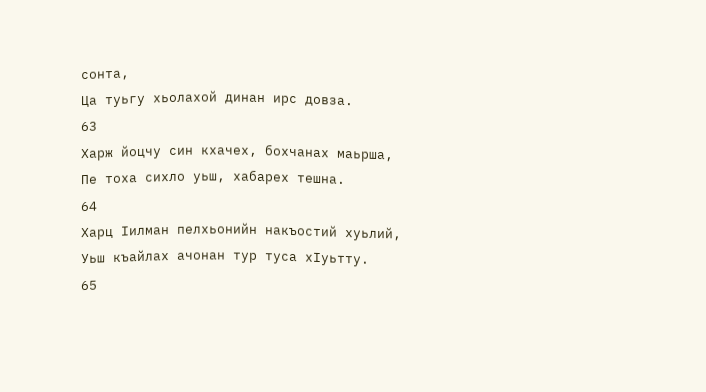сонта,
Ца туьгу хьолахой динан ирс довза.
63
Харж йоцчу син кхачех, бохчанах маьрша,
Пе тоха сихло уьш, хабарех тешна.
64
Харц Iилман пелхьонийн накъостий хуьлий,
Уьш къайлах ачонан тур туса хIуьтту.
65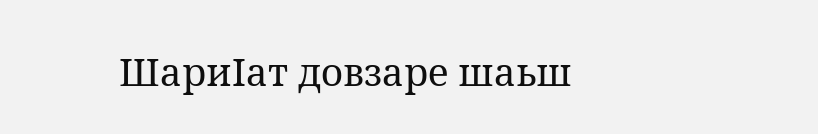ШариIат довзаре шаьш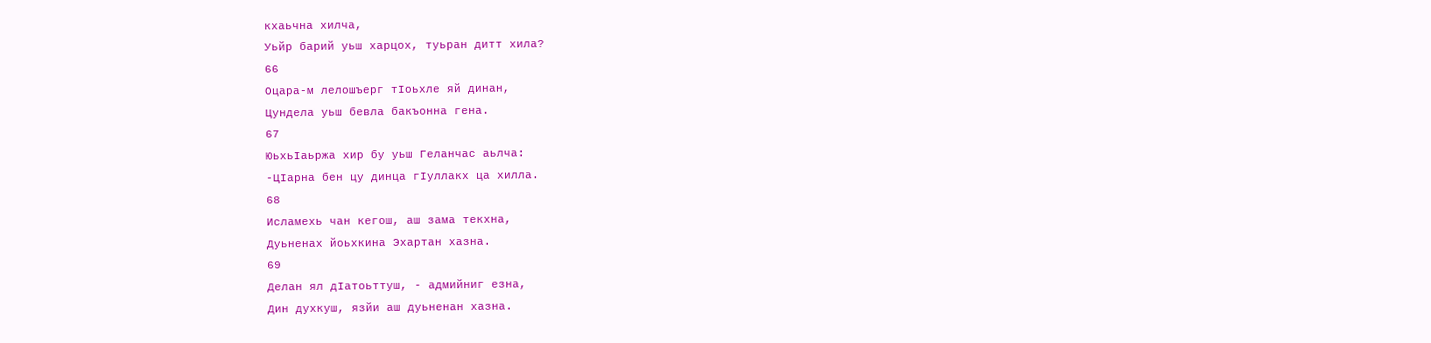кхаьчна хилча,
Уьйр барий уьш харцох, туьран дитт хила?
66
Оцара-м лелошъерг тIоьхле яй динан,
Цундела уьш бевла бакъонна гена.
67
ЮьхьIаьржа хир бу уьш Геланчас аьлча:
-ЦIарна бен цу динца гIуллакх ца хилла.
68
Исламехь чан кегош, аш зама текхна,
Дуьненах йоьхкина Эхартан хазна.
69
Делан ял дIатоьттуш, - адмийниг езна,
Дин духкуш, язйи аш дуьненан хазна.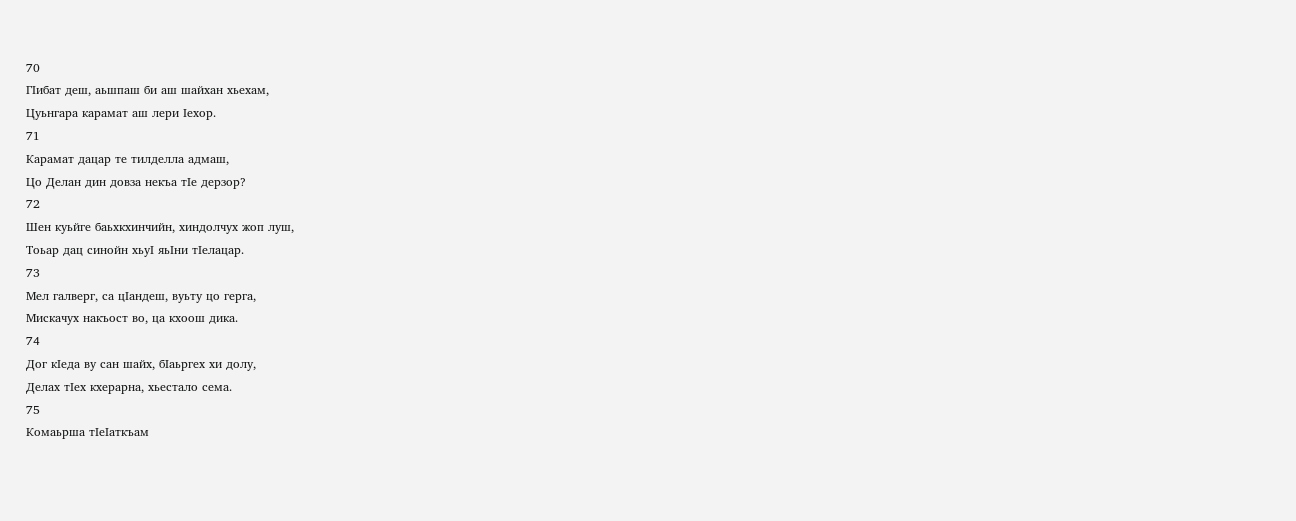70
ГIибат деш, аьшпаш би аш шайхан хьехам,
Цуьнгара карамат аш лери Iехор.
71
Карамат дацар те тилделла адмаш,
Цо Делан дин довза некъа тIе дерзор?
72
Шен куьйге баьхкхинчийн, хиндолчух жоп луш,
Тоьар дац синойн хьуI яьIни тIелацар.
73
Мел галверг, са цIандеш, вуьту цо герга,
Мискачух накъост во, ца кхоош дика.
74
Дог кIеда ву сан шайх, бIаьргех хи долу,
Делах тIех кхерарна, хьестало сема.
75
Комаьрша тIеIаткъам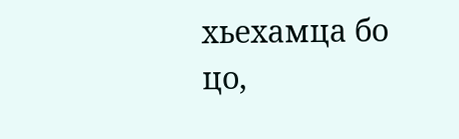хьехамца бо цо,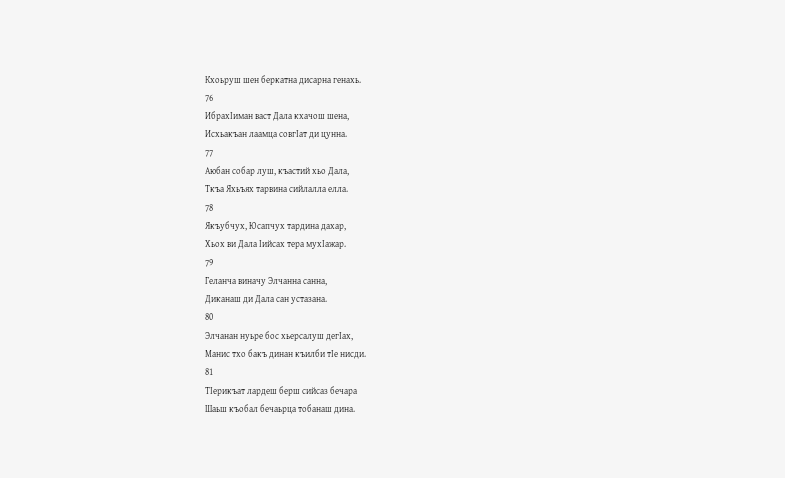Кхоьруш шен беркатна дисарна генахь.
76
ИбрахIиман васт Дала кхачош шена,
Исхьакъан лаамца совгIат ди цунна.
77
Аюбан собар луш, къастий хьо Дала,
Ткъа Яхьъях тарвина сийлалла елла.
78
Якъубчух, Юсапчух тардина дахар,
Хьох ви Дала Iийсах тера мухIажар.
79
Геланча виначу Элчанна санна,
Диканаш ди Дала сан устазана.
80
Элчанан нуьре бос хьерсалуш дегIах,
Манис тхо бакъ динан къилби тIе нисди.
81
ТIерикъат лардеш берш сийсаз бечара
Шаьш къобал бечаьрца тобанаш дина.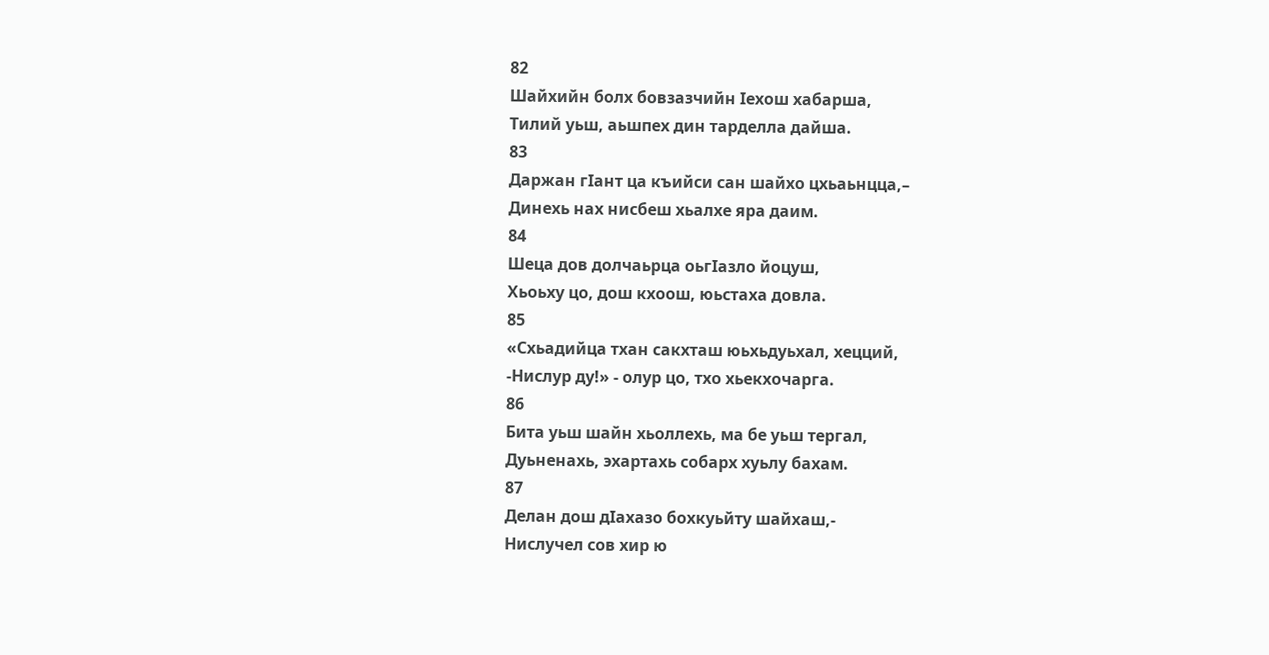82
Шайхийн болх бовзазчийн Iехош хабарша,
Тилий уьш, аьшпех дин тарделла дайша.
83
Даржан гIант ца къийси сан шайхо цхьаьнцца,–
Динехь нах нисбеш хьалхе яра даим.
84
Шеца дов долчаьрца оьгIазло йоцуш,
Хьоьху цо, дош кхоош, юьстаха довла.
85
«Схьадийца тхан сакхташ юьхьдуьхал, хецций,
-Нислур ду!» - олур цо, тхо хьекхочарга.
86
Бита уьш шайн хьоллехь, ма бе уьш тергал,
Дуьненахь, эхартахь собарх хуьлу бахам.
87
Делан дош дIахазо бохкуьйту шайхаш,-
Нислучел сов хир ю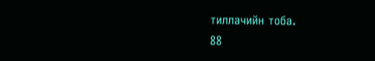тиллачийн тоба.
88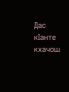Дас кIанте кхачош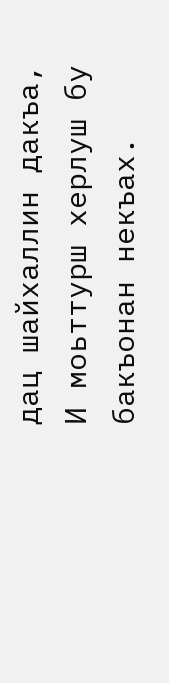дац шайхаллин дакъа,
И моьттурш херлуш бу бакъонан некъах.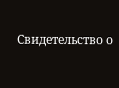Свидетельство о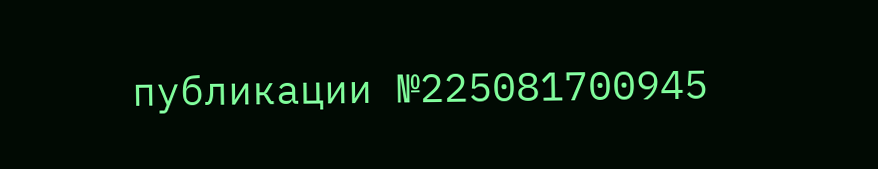публикации №225081700945